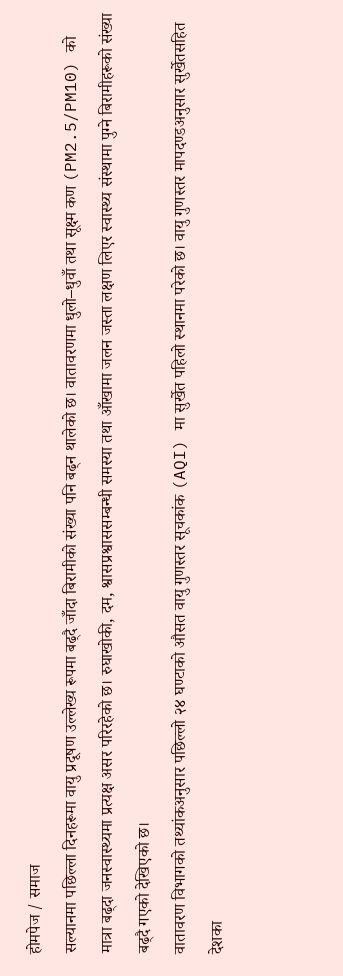होमपेज / समाज
सल्यानमा पछिल्ला दिनहरूमा वायु प्रदूषण उल्लेख्य रूपमा बढ्दै जाँदा बिरामीको संख्या पनि बढ्न थालेको छ। वातावरणमा धुलो–धुवाँ तथा सूक्ष्म कण (PM2.5/PM10) को मात्रा बढ्दा जनस्वास्थ्यमा प्रत्यक्ष असर परिरहेको छ। रुघाखोकी, दम, श्वासप्रश्वाससम्बन्धी समस्या तथा आँखामा जलन जस्ता लक्षण लिएर स्वास्थ्य संस्थामा पुग्ने बिरामीहरूको संख्या बढ्दै गएको देखिएको छ।
वातावरण विभागको तथ्यांकअनुसार पछिल्लो २४ घण्टाको औसत वायु गुणस्तर सूचकांक (AQI) मा सुर्खेत पहिलो स्थानमा परेको छ। वायु गुणस्तर मापदण्डअनुसार सुर्खेतसहित देशका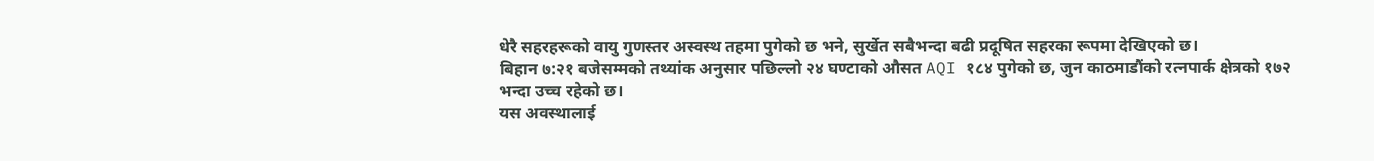धेरै सहरहरूको वायु गुणस्तर अस्वस्थ तहमा पुगेको छ भने, सुर्खेत सबैभन्दा बढी प्रदूषित सहरका रूपमा देखिएको छ।
बिहान ७:२१ बजेसम्मको तथ्यांक अनुसार पछिल्लो २४ घण्टाको औसत AQI १८४ पुगेको छ, जुन काठमाडौंको रत्नपार्क क्षेत्रको १७२ भन्दा उच्च रहेको छ।
यस अवस्थालाई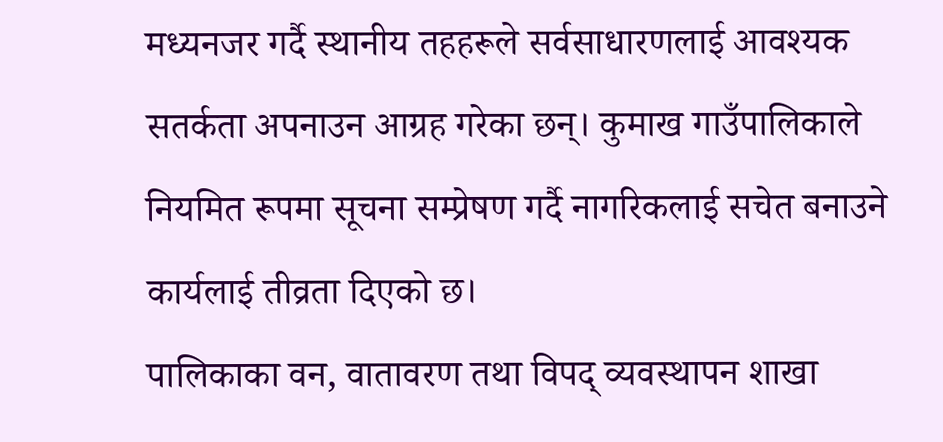मध्यनजर गर्दै स्थानीय तहहरूले सर्वसाधारणलाई आवश्यक सतर्कता अपनाउन आग्रह गरेका छन्। कुमाख गाउँपालिकाले नियमित रूपमा सूचना सम्प्रेषण गर्दै नागरिकलाई सचेत बनाउने कार्यलाई तीव्रता दिएको छ।
पालिकाका वन, वातावरण तथा विपद् व्यवस्थापन शाखा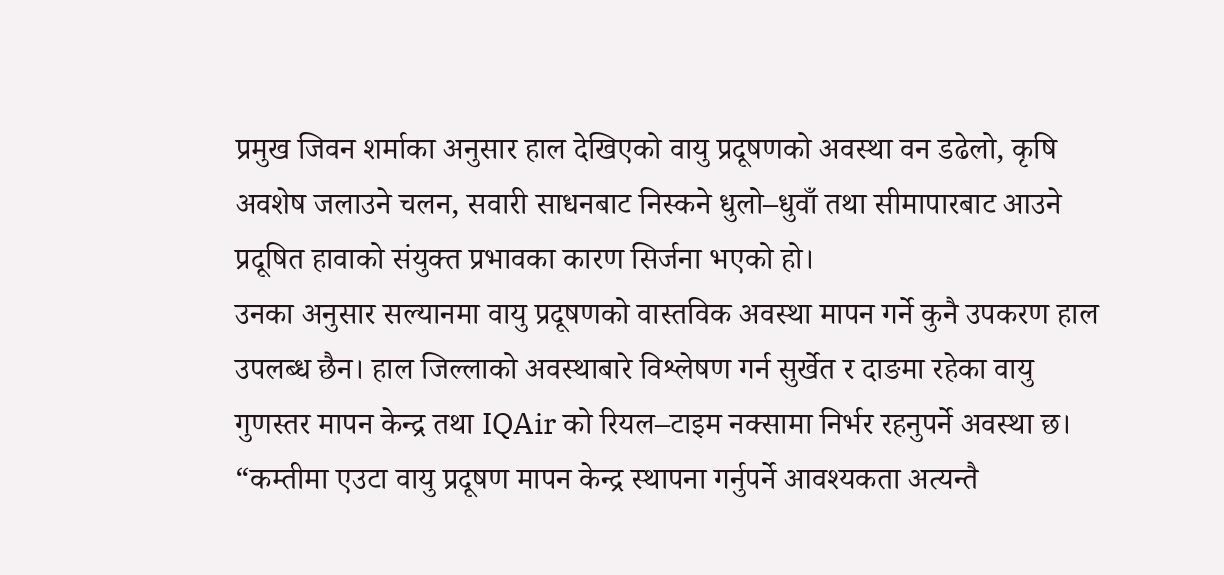प्रमुख जिवन शर्माका अनुसार हाल देखिएको वायु प्रदूषणको अवस्था वन डढेलो, कृषि अवशेष जलाउने चलन, सवारी साधनबाट निस्कने धुलो–धुवाँ तथा सीमापारबाट आउने प्रदूषित हावाको संयुक्त प्रभावका कारण सिर्जना भएको हो।
उनका अनुसार सल्यानमा वायु प्रदूषणको वास्तविक अवस्था मापन गर्ने कुनै उपकरण हाल उपलब्ध छैन। हाल जिल्लाको अवस्थाबारे विश्लेषण गर्न सुर्खेत र दाङमा रहेका वायु गुणस्तर मापन केन्द्र तथा IQAir को रियल–टाइम नक्सामा निर्भर रहनुपर्ने अवस्था छ।
“कम्तीमा एउटा वायु प्रदूषण मापन केन्द्र स्थापना गर्नुपर्ने आवश्यकता अत्यन्तै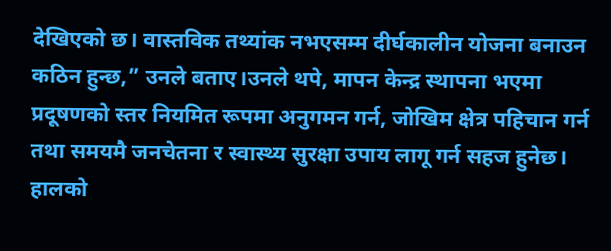देखिएको छ। वास्तविक तथ्यांक नभएसम्म दीर्घकालीन योजना बनाउन कठिन हुन्छ,” उनले बताए।उनले थपे, मापन केन्द्र स्थापना भएमा प्रदूषणको स्तर नियमित रूपमा अनुगमन गर्न, जोखिम क्षेत्र पहिचान गर्न तथा समयमै जनचेतना र स्वास्थ्य सुरक्षा उपाय लागू गर्न सहज हुनेछ।
हालको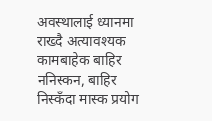अवस्थालाई ध्यानमा राख्दै अत्यावश्यक कामबाहेक बाहिर ननिस्कन, बाहिर निस्कँदा मास्क प्रयोग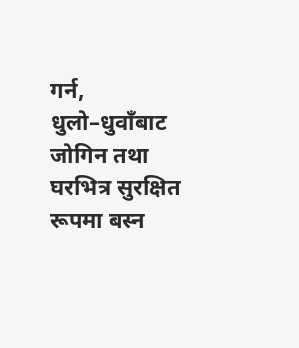गर्न, धुलो–धुवाँबाट जोगिन तथा घरभित्र सुरक्षित रूपमा बस्न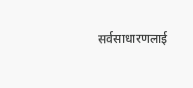सर्वसाधारणलाई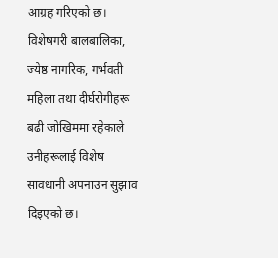आग्रह गरिएको छ। विशेषगरी बालबालिका, ज्येष्ठ नागरिक, गर्भवती महिला तथा दीर्घरोगीहरू बढी जोखिममा रहेकाले उनीहरूलाई विशेष सावधानी अपनाउन सुझाव दिइएको छ।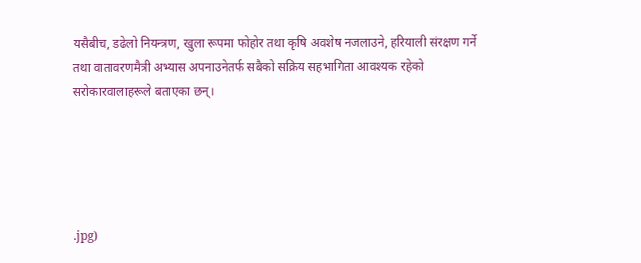यसैबीच, डढेलो नियन्त्रण, खुला रूपमा फोहोर तथा कृषि अवशेष नजलाउने, हरियाली संरक्षण गर्ने तथा वातावरणमैत्री अभ्यास अपनाउनेतर्फ सबैको सक्रिय सहभागिता आवश्यक रहेको सरोकारवालाहरूले बताएका छन्।





.jpg)